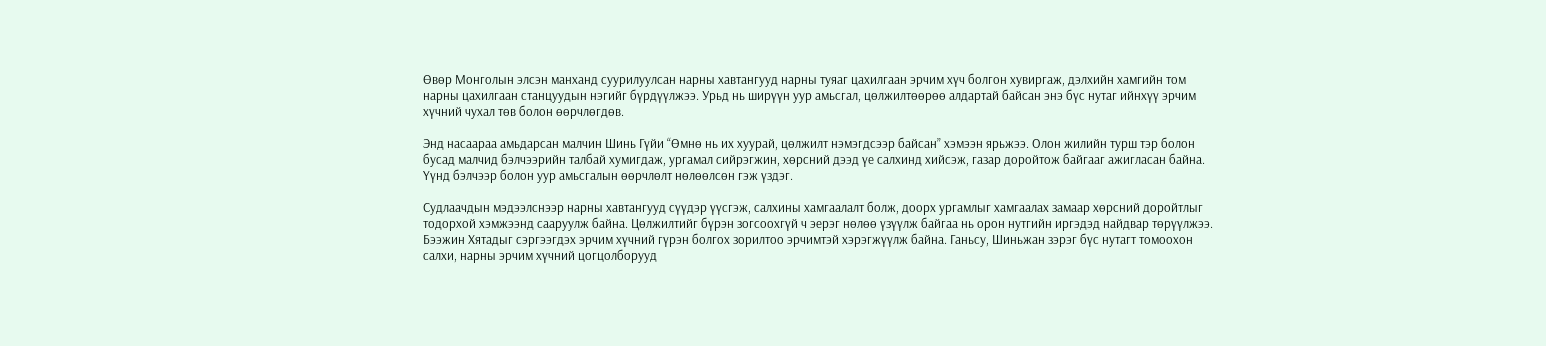Өвөр Монголын элсэн манханд суурилуулсан нарны хавтангууд нарны туяаг цахилгаан эрчим хүч болгон хувиргаж, дэлхийн хамгийн том нарны цахилгаан станцуудын нэгийг бүрдүүлжээ. Урьд нь ширүүн уур амьсгал, цөлжилтөөрөө алдартай байсан энэ бүс нутаг ийнхүү эрчим хүчний чухал төв болон өөрчлөгдөв.

Энд насаараа амьдарсан малчин Шинь Гүйи “Өмнө нь их хуурай, цөлжилт нэмэгдсээр байсан” хэмээн ярьжээ. Олон жилийн турш тэр болон бусад малчид бэлчээрийн талбай хумигдаж, ургамал сийрэгжин, хөрсний дээд үе салхинд хийсэж, газар доройтож байгааг ажигласан байна. Үүнд бэлчээр болон уур амьсгалын өөрчлөлт нөлөөлсөн гэж үздэг.

Судлаачдын мэдээлснээр нарны хавтангууд сүүдэр үүсгэж, салхины хамгаалалт болж, доорх ургамлыг хамгаалах замаар хөрсний доройтлыг тодорхой хэмжээнд сааруулж байна. Цөлжилтийг бүрэн зогсоохгүй ч эерэг нөлөө үзүүлж байгаа нь орон нутгийн иргэдэд найдвар төрүүлжээ.
Бээжин Хятадыг сэргээгдэх эрчим хүчний гүрэн болгох зорилтоо эрчимтэй хэрэгжүүлж байна. Ганьсу, Шиньжан зэрэг бүс нутагт томоохон салхи, нарны эрчим хүчний цогцолборууд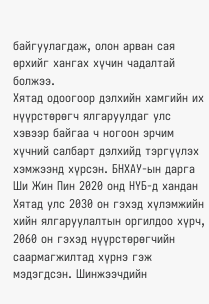байгуулагдаж, олон арван сая өрхийг хангах хүчин чадалтай болжээ.
Хятад одоогоор дэлхийн хамгийн их нүүрстөрөгч ялгаруулдаг улс хэвээр байгаа ч ногоон эрчим хүчний салбарт дэлхийд тэргүүлэх хэмжээнд хүрсэн. БНХАУ-ын дарга Ши Жин Пин 2020 онд НҮБ-д хандан Хятад улс 2030 он гэхэд хүлэмжийн хийн ялгаруулалтын оргилдоо хүрч, 2060 он гэхэд нүүрстөрөгчийн саармагжилтад хүрнэ гэж мэдэгдсэн. Шинжээчдийн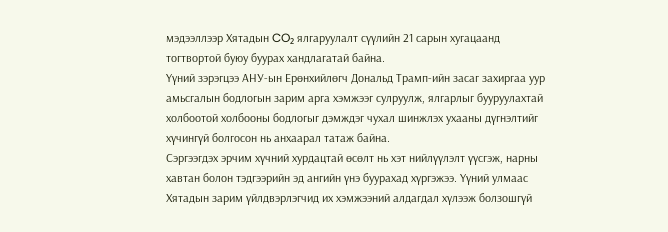мэдээллээр Хятадын CO₂ ялгаруулалт сүүлийн 21 сарын хугацаанд тогтвортой буюу буурах хандлагатай байна.
Үүний зэрэгцээ АНУ-ын Ерөнхийлөгч Дональд Трамп-ийн засаг захиргаа уур амьсгалын бодлогын зарим арга хэмжээг сулруулж, ялгарлыг бууруулахтай холбоотой холбооны бодлогыг дэмждэг чухал шинжлэх ухааны дүгнэлтийг хүчингүй болгосон нь анхаарал татаж байна.
Сэргээгдэх эрчим хүчний хурдацтай өсөлт нь хэт нийлүүлэлт үүсгэж, нарны хавтан болон тэдгээрийн эд ангийн үнэ буурахад хүргэжээ. Үүний улмаас Хятадын зарим үйлдвэрлэгчид их хэмжээний алдагдал хүлээж болзошгүй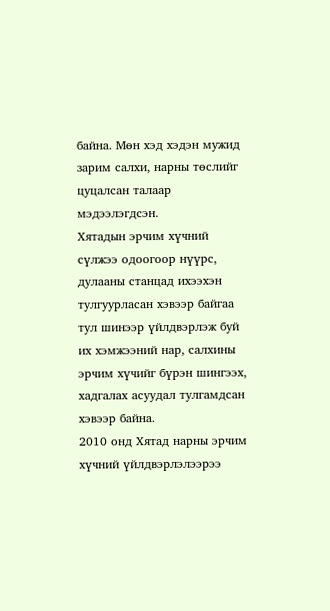байна. Мөн хэд хэдэн мужид зарим салхи, нарны төслийг цуцалсан талаар мэдээлэгдсэн.
Хятадын эрчим хүчний сүлжээ одоогоор нүүрс, дулааны станцад ихээхэн тулгуурласан хэвээр байгаа тул шинээр үйлдвэрлэж буй их хэмжээний нар, салхины эрчим хүчийг бүрэн шингээх, хадгалах асуудал тулгамдсан хэвээр байна.
2010 онд Хятад нарны эрчим хүчний үйлдвэрлэлээрээ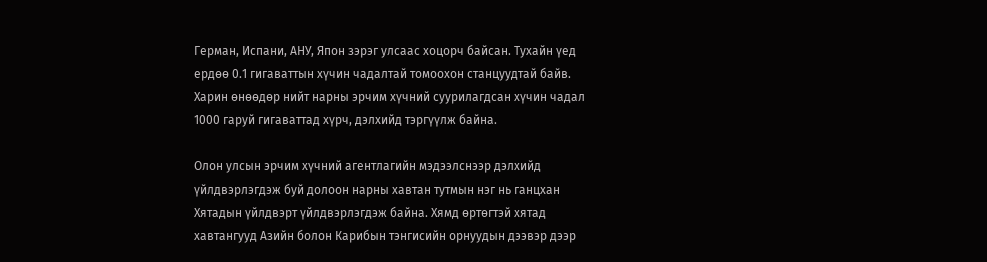Герман, Испани, АНУ, Япон зэрэг улсаас хоцорч байсан. Тухайн үед ердөө 0.1 гигаваттын хүчин чадалтай томоохон станцуудтай байв. Харин өнөөдөр нийт нарны эрчим хүчний суурилагдсан хүчин чадал 1000 гаруй гигаваттад хүрч, дэлхийд тэргүүлж байна.

Олон улсын эрчим хүчний агентлагийн мэдээлснээр дэлхийд үйлдвэрлэгдэж буй долоон нарны хавтан тутмын нэг нь ганцхан Хятадын үйлдвэрт үйлдвэрлэгдэж байна. Хямд өртөгтэй хятад хавтангууд Азийн болон Карибын тэнгисийн орнуудын дээвэр дээр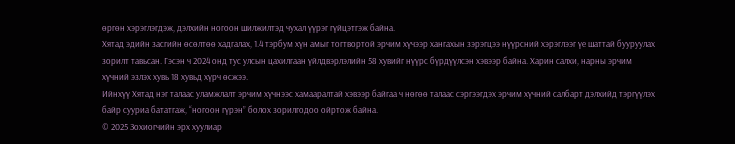өргөн хэрэглэгдэж, дэлхийн ногоон шилжилтэд чухал үүрэг гүйцэтгэж байна.
Хятад эдийн засгийн өсөлтөө хадгалах, 1.4 тэрбум хүн амыг тогтвортой эрчим хүчээр хангахын зэрэгцээ нүүрсний хэрэглээг үе шаттай бууруулах зорилт тавьсан. Гэсэн ч 2024 онд тус улсын цахилгаан үйлдвэрлэлийн 58 хувийг нүүрс бүрдүүлсэн хэвээр байна. Харин салхи, нарны эрчим хүчний эзлэх хувь 18 хувьд хүрч өсжээ.
Ийнхүү Хятад нэг талаас уламжлалт эрчим хүчнээс хамааралтай хэвээр байгаа ч нөгөө талаас сэргээгдэх эрчим хүчний салбарт дэлхийд тэргүүлэх байр сууриа бататгаж, “ногоон гүрэн” болох зорилгодоо ойртож байна.
© 2025 Зохиогчийн эрх хуулиар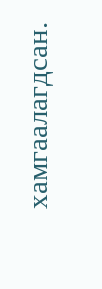хамгаалагдсан.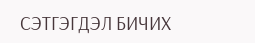СЭТГЭГДЭЛ БИЧИХ